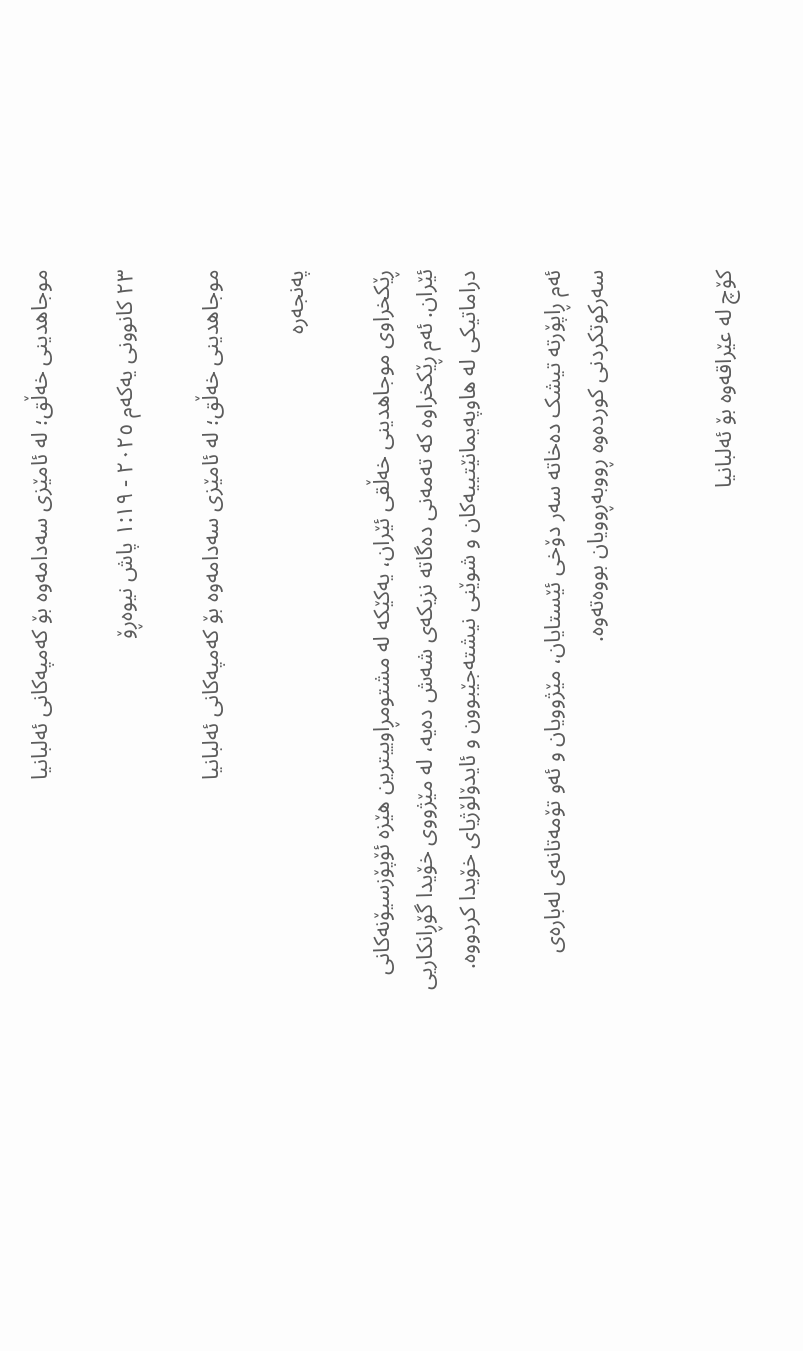موجاهدینی خەڵق؛ لە ئامێزی سەدامەوە بۆ کەمپەکانی ئەلبانیا

٢٣ کانوونی یەکەم ٢٠٢٥ - ١:١٩ پاش نیوەڕۆ

موجاهدینی خەڵق؛ لە ئامێزی سەدامەوە بۆ کەمپەکانی ئەلبانیا

پەنجەرە

ڕێکخراوی موجاهدینی خەڵقی ئێران، یەکێکە لە مشتومڕاوییترین هێزە ئۆپۆزسیۆنەکانی ئێران. ئەم ڕێکخراوە کە تەمەنی دەگاتە نزیکەی شەش دەیە، لە مێژووی خۆیدا گۆڕانکاریی دراماتیکی لە هاوپەیمانێتییەکان و شوێنی نیشتەجێبوون و ئایدۆلۆژیای خۆیدا کردووە.

ئەم ڕاپۆرتە تیشک دەخاتە سەر دۆخی ئێستایان، مێژوویان و ئەو تۆمەتانەی لەبارەی سەرکوتکردنی کوردەوە ڕووبەڕوویان بووەتەوە.


کۆچ لە عێراقەوە بۆ ئەلبانیا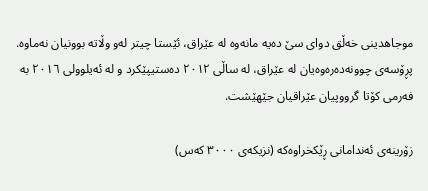موجاهدینی خەڵق دوای سێ دەیە مانەوە لە عێراق، ئێستا چیتر لەو وڵاتە بوونیان نەماوە. پڕۆسەی چوونەدەرەوەیان لە عێراق، لە ساڵی ٢٠١٢ دەستیپێکرد و لە ئەیلوولی ٢٠١٦ بە فەرمی کۆتا گرووپیان عێراقیان جێهێشت.

زۆرینەی ئەندامانی ڕێکخراوەکە (نزیکەی ٣٠٠٠ کەس)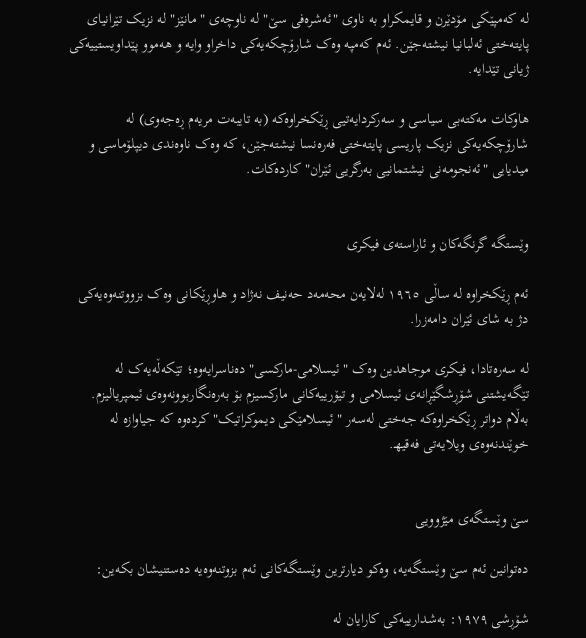لە کەمپێکی مۆدێرن و قایمکراو بە ناوی "ئەشرەفی سێ" لە ناوچەی "مانێز" لە نزیک تێرانیای پایتەختی ئەلبانیا نیشتەجێن. ئەم کەمپە وەک شارۆچکەیەکی داخراو وایە و هەموو پێداویستییەکی ژیانی تێدایە.

هاوکات مەکتەبی سیاسی و سەرکردایەتیی ڕێکخراوەکە (بە تایبەت مریەم ڕەجەوی) لە شارۆچکەیەکی نزیک پاریسی پایتەختی فەرەنسا نیشتەجێن، کە وەک ناوەندی دیپلۆماسی و میدیایی "ئەنجومەنی نیشتمانیی بەرگریی ئێران" کاردەکات.


وێستگە گرنگەکان و ئاراستەی فیکری

ئەم ڕێکخراوە لە ساڵی ١٩٦٥ لەلایەن محەمەد حەنیف نەژاد و هاوڕێکانی وەک بزووتنەوەیەکی دژ بە شای ئێران دامەزرا.

لە سەرەتادا، فیکری موجاهدین وەک "ئیسلامی-مارکسی" دەناسرایەوە؛ تێکەڵەیەک لە تێگەیشتنی شۆڕشگێڕانەی ئیسلامی و تیۆرییەکانی مارکسیزم بۆ بەرەنگاربوونەوەی ئیمپریالیزم. بەڵام دواتر ڕێکخراوەکە جەختی لەسەر "ئیسلامێکی دیموکراتیک" کردەوە کە جیاوازە لە خوێندنەوەی ویلایەتی فەقیهـ.


سێ وێستگەی مێژوویی

دەتوانین ئەم سێ وێستگەیە، وەکو دیارترین وێستگەکانی ئەم بزوتنەوەیە دەستنیشان بکەین:

شۆڕشی ١٩٧٩: بەشدارییەکی کارایان لە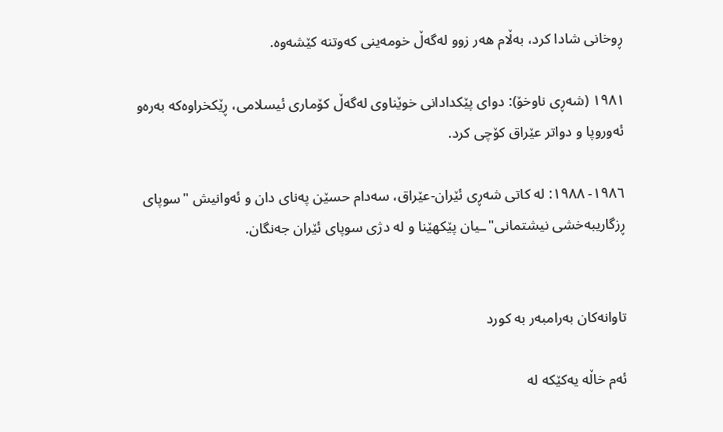ڕوخانی شادا کرد، بەڵام هەر زوو لەگەڵ خومەینی کەوتنە کێشەوە.

١٩٨١ (شەڕی ناوخۆ): دوای پێکدادانی خوێناوی لەگەڵ کۆماری ئیسلامی، ڕێکخراوەکە بەرەو ئەوروپا و دواتر عێراق کۆچی کرد.

١٩٨٦- ١٩٨٨: لە کاتی شەڕی ئێران-عێراق، سەدام حسێن پەنای دان و ئەوانیش "سوپای ڕزگاریبەخشی نیشتمانی"ـیان پێکهێنا و لە دژی سوپای ئێران جەنگان.


تاوانەکان بەرامبەر بە کورد

ئەم خاڵە یەکێکە لە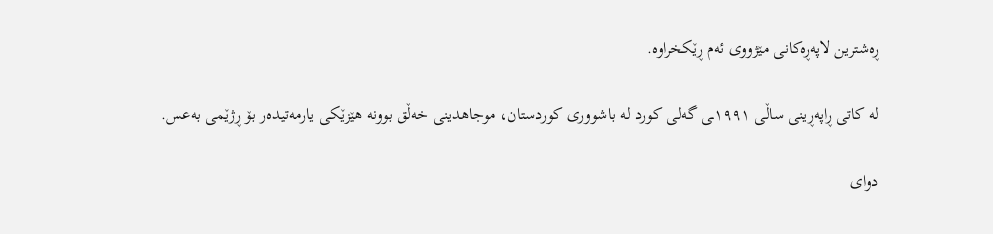ڕەشترین لاپەڕەکانی مێژووی ئەم ڕێکخراوە.

لە کاتی ڕاپەڕینی ساڵی ١٩٩١ـی گەلی کورد لە باشووری کوردستان، موجاهدینی خەڵق بوونە هێزێکی یارمەتیدەر بۆ ڕژێمی بەعس.

دوای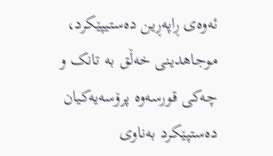ئەوەی ڕاپەڕین دەستیپێکرد، موجاهدینی خەڵق بە تانک و چەکی قورسەوە پرۆسەیەکیان دەستپێکرد بەناوی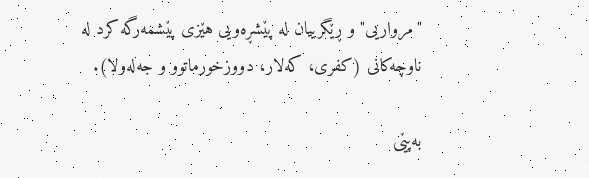"مرواریی" و ڕێگرییان لە پێشڕەویی هێزی پێشمەرگە کرد لە ناوچەکانی (کفری، کەلار، دووزخورماتوو و جەلەولا).

بەپێی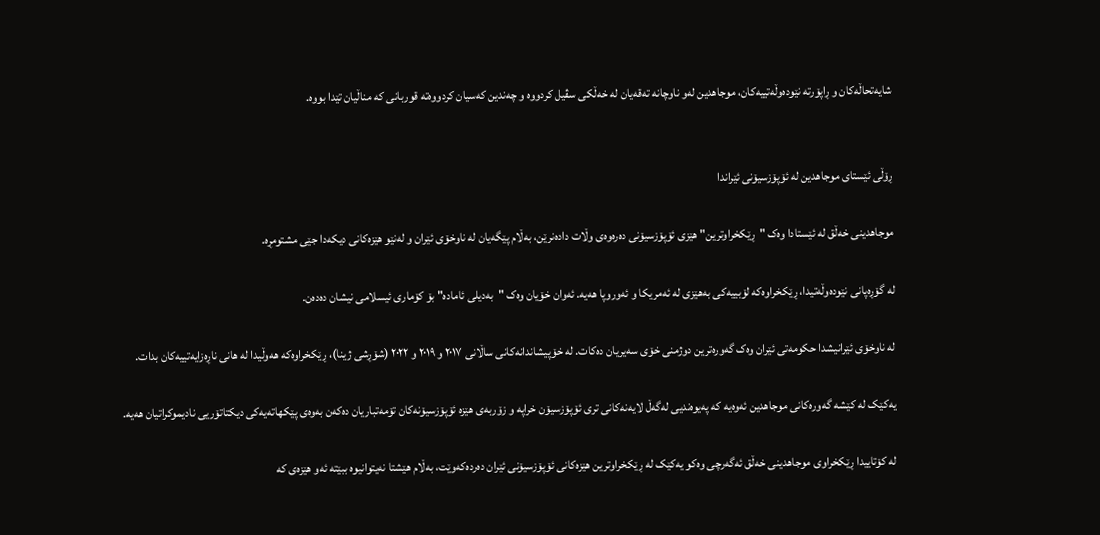شایەتحاڵەکان و ڕاپۆرتە نێودەوڵەتییەکان، موجاهدین لەو ناوچانە تەقەیان لە خەڵکی سڤیل کردووە و چەندین کەسیان کردووەتە قوربانی کە مناڵیان تێدا بووە.


ڕۆڵی ئێستای موجاهدین لە ئۆپۆزسیۆنی ئێراندا

موجاهدینی خەڵق لە ئێستادا وەک "ڕێکخراوترین" هێزی ئۆپۆزسیۆنی دەرەوەی وڵات دادەنرێن، بەڵام پێگەیان لە ناوخۆی ئێران و لەنێو هێزەکانی دیکەدا جێی مشتومڕە.

لە گۆڕەپانی نێودەوڵەتیدا، ڕێکخراوەکە لۆبییەکی بەهێزی لە ئەمریکا و ئەوروپا هەیە. ئەوان خۆیان وەک "بەدیلی ئامادە" بۆ کۆماری ئیسلامی نیشان دەدەن.

لە ناوخۆی ئێرانیشدا حکومەتی ئێران وەک گەورەترین دوژمنی خۆی سەیریان دەکات. لە خۆپیشاندانەکانی ساڵانی ٢٠١٧ و ٢٠١٩ و ٢٠٢٢ (شۆڕشی ژینا)، ڕێکخراوەکە هەوڵیدا لە هانی ناڕەزایەتییەکان بدات.

یەکێک لە کێشە گەورەکانی موجاهدین ئەوەیە کە پەیوەندیی لەگەڵ لایەنەکانی تری ئۆپۆزسیۆن خراپە و زۆربەی هێزە ئۆپۆزسیۆنەکان تۆمەتباریان دەکەن بەوەی پێکهاتەیەکی دیکتاتۆریی نادیموکراتیان هەیە.

لە کۆتاییدا ڕێکخراوی موجاهدینی خەڵق ئەگەرچی وەکو یەکێک لە ڕێکخراوترین هێزەکانی ئۆپۆزسیۆنی ئێران دەردەکەوێت، بەڵام هێشتا نەیتوانیوە ببێتە ئەو هێزەی کە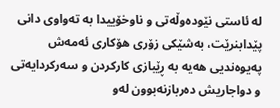لە ئاستی نێودەوڵەتی و ناوخۆییدا بە تەواوی دانی پێدابنرێت، بەشێکی زۆری هۆکاری ئەمەش پەیوەندیی هەیە بە ڕێبازی کارکردن و سەرکردایەتی و دواجاریش دەربازنەبوون لەو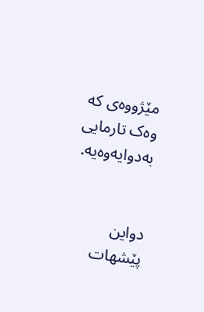مێژووەی کە وەک تارمایی بەدوایەوەیە.


دواین پێشهات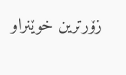زۆرترین خوێنراو